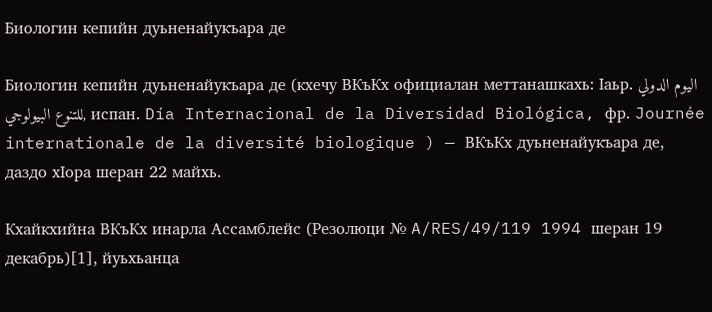Биологин кепийн дуьненайукъара де

Биологин кепийн дуьненайукъара де (кхечу ВКъКх официалан меттанашкахь: Ӏаьр. اليوم الدولي للتنوع البيولوجي, испан. Día Internacional de la Diversidad Biológica, фр. Journée internationale de la diversité biologique ) — ВКъКх дуьненайукъара де, даздо хӀора шеран 22 майхь.

Кхайкхийна ВКъКх инарла Ассамблейс (Резолюци № A/RES/49/119 1994 шеран 19 декабрь)[1], йуьхьанца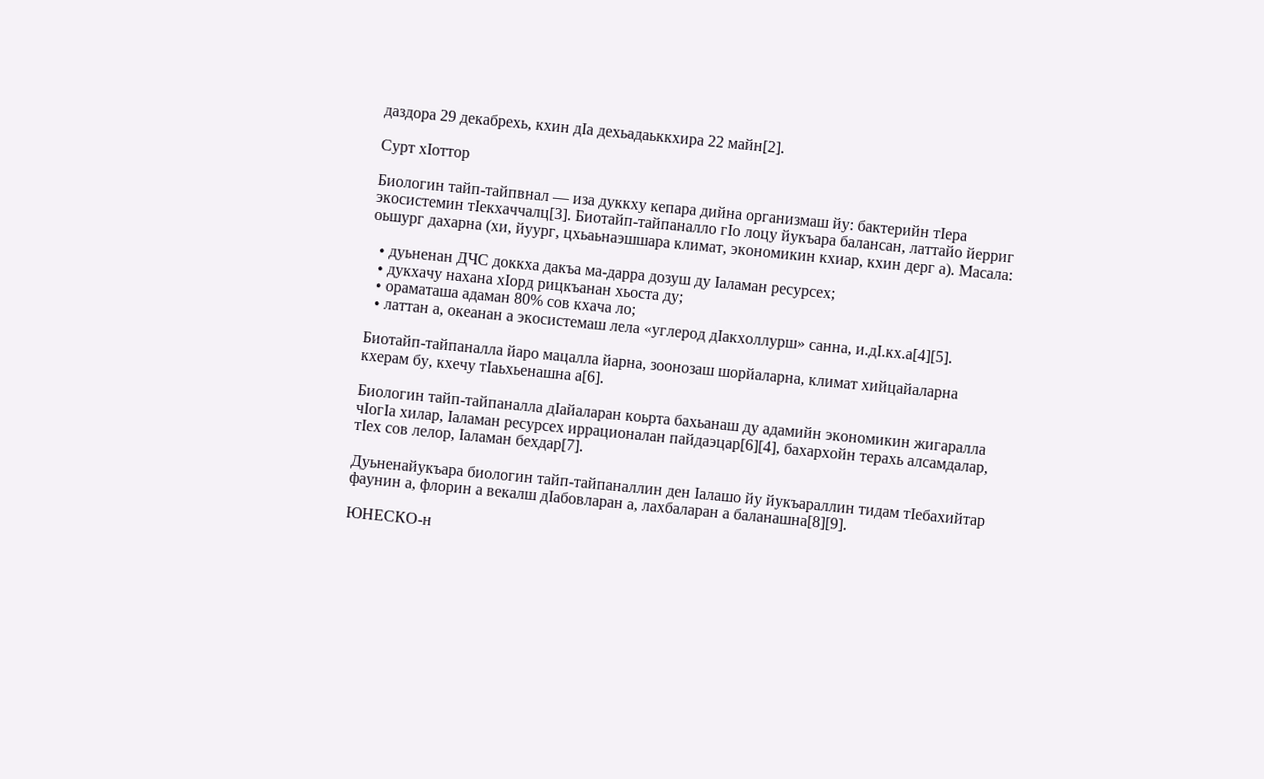даздора 29 декабрехь, кхин дӀа дехьадаьккхира 22 майн[2].

Сурт хӀоттор

Биологин тайп-тайпвнал — иза дуккху кепара дийна организмаш йу: бактерийн тӀера экосистемин тӀекхаччалц[3]. Биотайп-тайпаналло гӀо лоцу йукъара балансан, латтайо йерриг оьшург дахарна (хи, йуург, цхьаьнаэшшара климат, экономикин кхиар, кхин дерг а). Масала:

  • дуьненан ДЧС доккха дакъа ма-дарра дозуш ду Ӏаламан ресурсех;
  • дукхачу нахана хӀорд рицкъанан хьоста ду;
  • ораматаша адаман 80% сов кхача ло;
  • латтан а, океанан а экосистемаш лела «углерод дӀакхоллурш» санна, и.дӀ.кх.а[4][5].

Биотайп-тайпаналла йаро мацалла йарна, зоонозаш шорйаларна, климат хийцайаларна кхерам бу, кхечу тӀаьхьенашна а[6].

Биологин тайп-тайпаналла дӀайаларан коьрта бахьанаш ду адамийн экономикин жигаралла чӀогӀа хилар, Ӏаламан ресурсех иррационалан пайдаэцар[6][4], бахархойн терахь алсамдалар, тӀех сов лелор, Ӏаламан бехдар[7].

Дуьненайукъара биологин тайп-тайпаналлин ден Ӏалашо йу йукъараллин тидам тӀебахийтар фаунин а, флорин а векалш дӀабовларан а, лахбаларан а баланашна[8][9].

ЮНЕСКО-н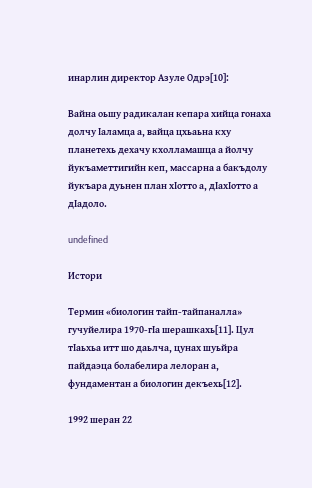инарлин директор Азуле Одрэ[10]:

Вайна оьшу радикалан кепара хийца гонаха долчу Ӏаламца а, вайца цхьаьна кху планетехь дехачу кхолламашца а йолчу йукъаметтигийн кеп, массарна а бакъдолу йукъара дуьнен план хӀотто а, дӀахӀотто а дӀадоло.

undefined

Истори

Термин «биологин тайп-тайпаналла» гучуйелира 1970-гӀа шерашкахь[11]. Цул тӀаьхьа итт шо даьлча, цунах шуьйра пайдаэца болабелира лелоран а, фундаментан а биологин декъехь[12].

1992 шеран 22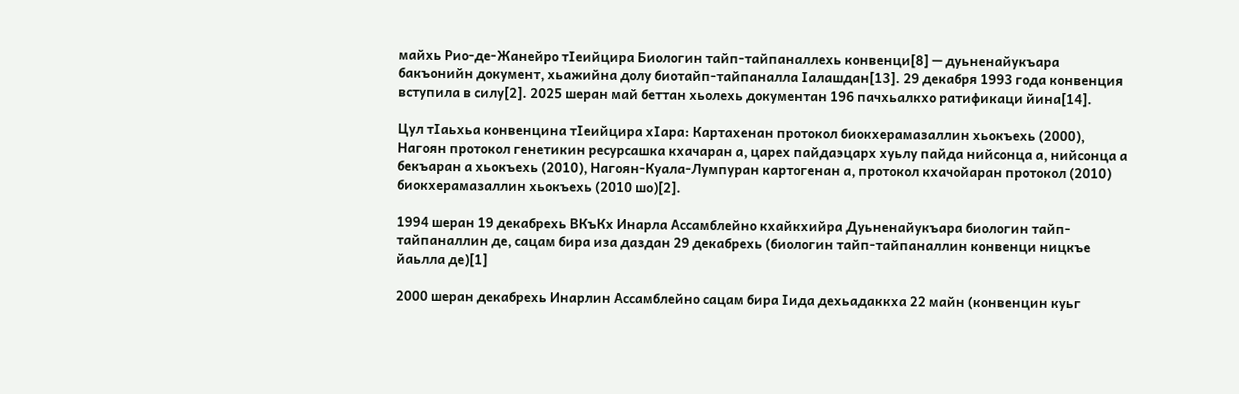майхь Рио-де-Жанейро тӀеийцира Биологин тайп-тайпаналлехь конвенци[8] — дуьненайукъара бакъонийн документ, хьажийна долу биотайп-тайпаналла Ӏалашдан[13]. 29 декабря 1993 года конвенция вступила в силу[2]. 2025 шеран май беттан хьолехь документан 196 пачхьалкхо ратификаци йина[14].

Цул тӀаьхьа конвенцина тӀеийцира хӀара: Картахенан протокол биокхерамазаллин хьокъехь (2000), Нагоян протокол генетикин ресурсашка кхачаран а, царех пайдаэцарх хуьлу пайда нийсонца а, нийсонца а бекъаран а хьокъехь (2010), Нагоян-Куала-Лумпуран картогенан а, протокол кхачойаран протокол (2010) биокхерамазаллин хьокъехь (2010 шо)[2].

1994 шеран 19 декабрехь ВКъКх Инарла Ассамблейно кхайкхийра Дуьненайукъара биологин тайп-тайпаналлин де, сацам бира иза даздан 29 декабрехь (биологин тайп-тайпаналлин конвенци ницкъе йаьлла де)[1]

2000 шеран декабрехь Инарлин Ассамблейно сацам бира Ӏида дехьадаккха 22 майн (конвенцин куьг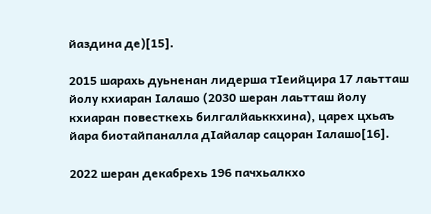йаздина де)[15].

2015 шарахь дуьненан лидерша тӀеийцира 17 лаьтташ йолу кхиаран Ӏалашо (2030 шеран лаьтташ йолу кхиаран повесткехь билгалйаьккхина), царех цхьаъ йара биотайпаналла дӀайалар сацоран Ӏалашо[16].

2022 шеран декабрехь 196 пачхьалкхо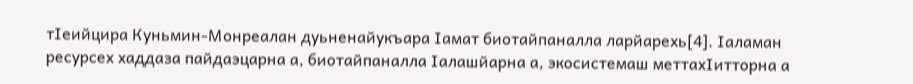тӀеийцира Куньмин-Монреалан дуьненайукъара Ӏамат биотайпаналла ларйарехь[4]. Ӏаламан ресурсех хаддаза пайдаэцарна а, биотайпаналла Ӏалашйарна а, экосистемаш меттахӀитторна а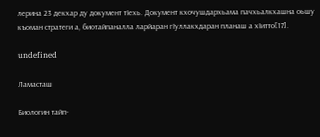лерина 23 декхар ду документ тӀехь. Документ кхочушдархьама пачхьалкхашна оьшу къоман стратеги а, биотайпаналла ларйаран гӀуллакхдаран планаш а хӀитто[17].

undefined

Ламасташ

Биологин тайп-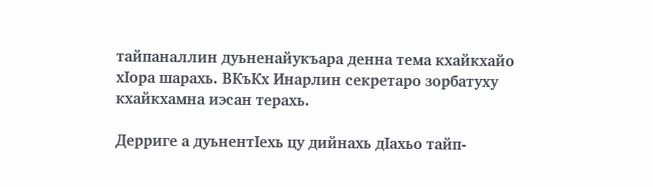тайпаналлин дуьненайукъара денна тема кхайкхайо хӀора шарахь. ВКъКх Инарлин секретаро зорбатуху кхайкхамна иэсан терахь.

Дерриге а дуьнентӀехь цу дийнахь дӀахьо тайп-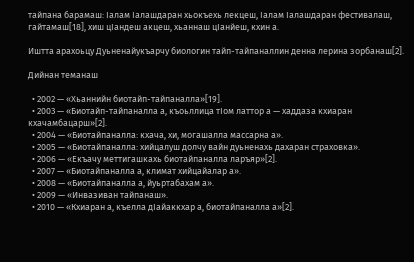тайпана барамаш: Ӏалам Ӏалашдаран хьокъехь лекцеш, Ӏалам Ӏалашдаран фестивалаш, гайтамаш[18], хиш цӀандеш акцеш, хьаннаш цӀанйеш, кхин а.

Иштта арахоьцу Дуьненайукъарчу биологин тайп-тайпаналлин денна лерина зорбанаш[2].

Дийнан теманаш

  • 2002 — «Хьаннийн биотайп-тайпаналла»[19].
  • 2003 — «Биотайп-тайпаналла а, къоьллица тӀом латтор а — хаддаза кхиаран кхачамбацарш»[2].
  • 2004 — «Биотайпаналла: кхача, хи, могашалла массарна а».
  • 2005 — «Биотайпаналла: хийцалуш долчу вайн дуьненахь дахаран страховка».
  • 2006 — «Екъачу меттигашкахь биотайпаналла ларъяр»[2].
  • 2007 — «Биотайпаналла а, климат хийцайалар а».
  • 2008 — «Биотайпаналла а, йуьртабахам а».
  • 2009 — «Инвазиван тайпанаш».
  • 2010 — «Кхиаран а, къелла дӀайаккхар а, биотайпаналла а»[2].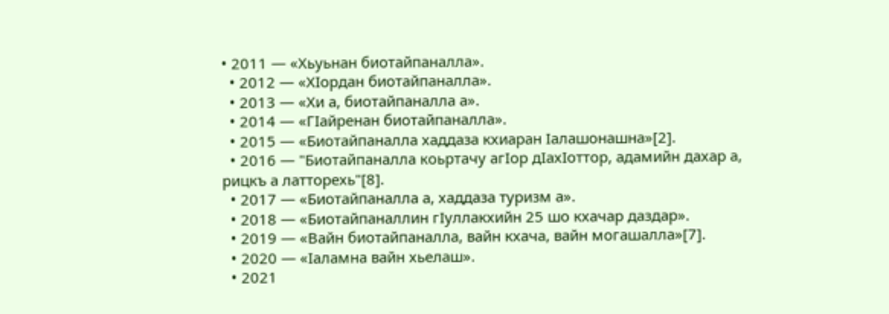• 2011 — «Хьуьнан биотайпаналла».
  • 2012 — «ХӀордан биотайпаналла».
  • 2013 — «Хи а, биотайпаналла а».
  • 2014 — «ГӀайренан биотайпаналла».
  • 2015 — «Биотайпаналла хаддаза кхиаран Ӏалашонашна»[2].
  • 2016 — "Биотайпаналла коьртачу агӀор дӀахӀоттор, адамийн дахар а, рицкъ а латторехь"[8].
  • 2017 — «Биотайпаналла а, хаддаза туризм а».
  • 2018 — «Биотайпаналлин гӀуллакхийн 25 шо кхачар даздар».
  • 2019 — «Вайн биотайпаналла, вайн кхача, вайн могашалла»[7].
  • 2020 — «Ӏаламна вайн хьелаш».
  • 2021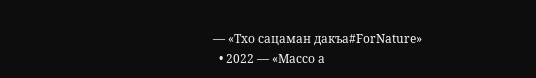— «Тхо сацаман дакъа#ForNature»
  • 2022 — «Массо а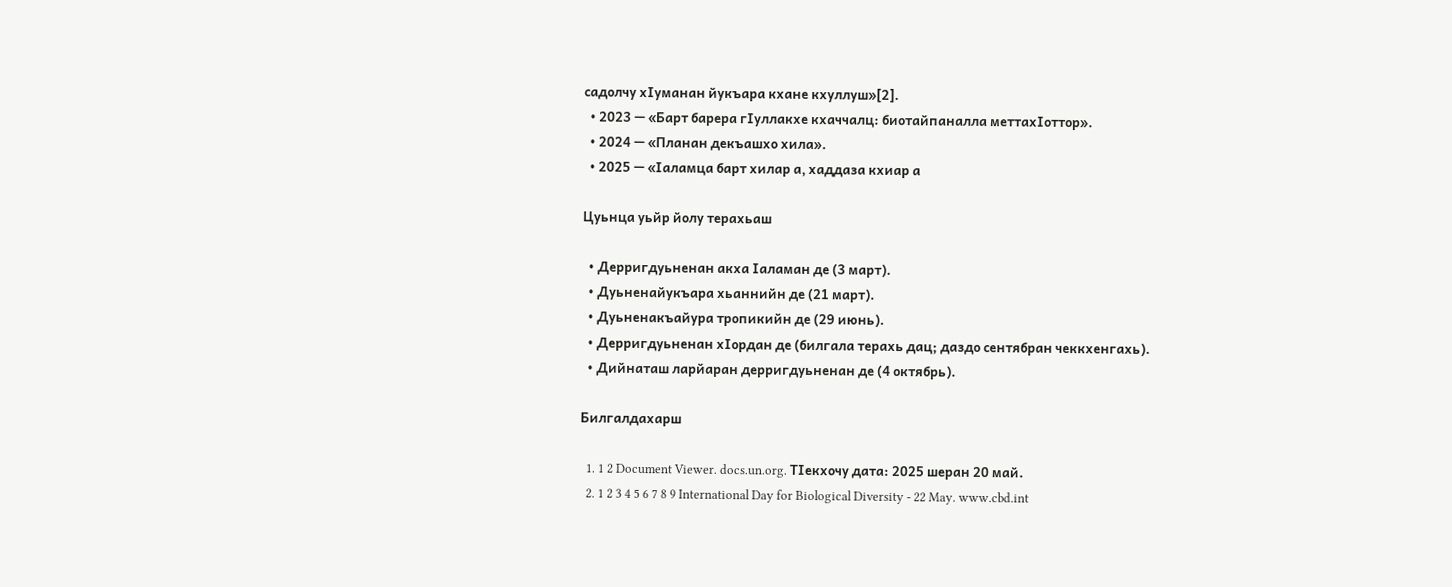садолчу хӀуманан йукъара кхане кхуллуш»[2].
  • 2023 — «Барт барера гӀуллакхе кхаччалц: биотайпаналла меттахӀоттор».
  • 2024 — «Планан декъашхо хила».
  • 2025 — «Ӏаламца барт хилар а, хаддаза кхиар а

Цуьнца уьйр йолу терахьаш

  • Дерригдуьненан акха Ӏаламан де (3 март).
  • Дуьненайукъара хьаннийн де (21 март).
  • Дуьненакъайура тропикийн де (29 июнь).
  • Дерригдуьненан хӀордан де (билгала терахь дац; даздо сентябран чеккхенгахь).
  • Дийнаташ ларйаран дерригдуьненан де (4 октябрь).

Билгалдахарш

  1. 1 2 Document Viewer. docs.un.org. ТӀекхочу дата: 2025 шеран 20 май.
  2. 1 2 3 4 5 6 7 8 9 International Day for Biological Diversity - 22 May. www.cbd.int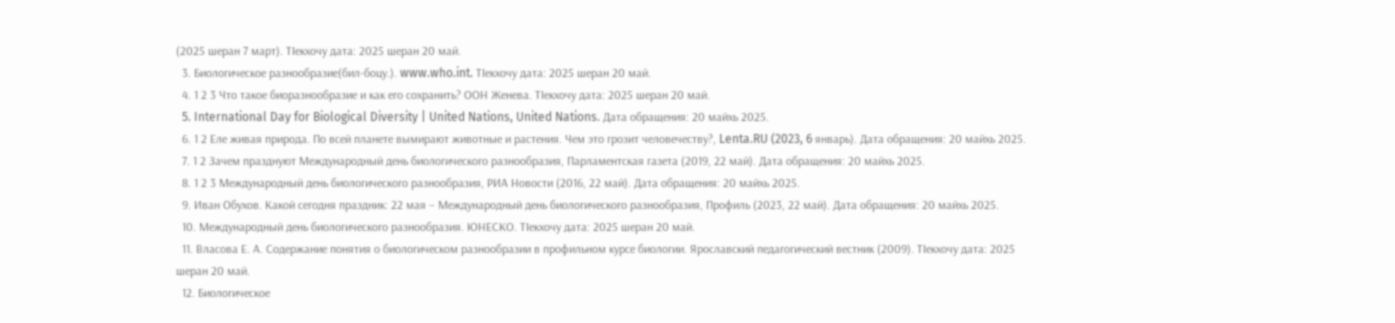(2025 шеран 7 март). ТӀекхочу дата: 2025 шеран 20 май.
  3. Биологическое разнообразие(бил-боцу.). www.who.int. ТӀекхочу дата: 2025 шеран 20 май.
  4. 1 2 3 Что такое биоразнообразие и как его сохранить? ООН Женева. ТӀекхочу дата: 2025 шеран 20 май.
  5. International Day for Biological Diversity | United Nations, United Nations. Дата обращения: 20 майхь 2025.
  6. 1 2 Еле живая природа. По всей планете вымирают животные и растения. Чем это грозит человечеству?, Lenta.RU (2023, 6 январь). Дата обращения: 20 майхь 2025.
  7. 1 2 Зачем празднуют Международный день биологического разнообразия, Парламентская газета (2019, 22 май). Дата обращения: 20 майхь 2025.
  8. 1 2 3 Международный день биологического разнообразия, РИА Новости (2016, 22 май). Дата обращения: 20 майхь 2025.
  9. Иван Обухов. Какой сегодня праздник: 22 мая – Международный день биологического разнообразия, Профиль (2023, 22 май). Дата обращения: 20 майхь 2025.
  10. Международный день биологического разнообразия. ЮНЕСКО. ТӀекхочу дата: 2025 шеран 20 май.
  11. Власова Е. А. Содержание понятия о биологическом разнообразии в профильном курсе биологии. Ярославский педагогический вестник (2009). ТӀекхочу дата: 2025 шеран 20 май.
  12. Биологическое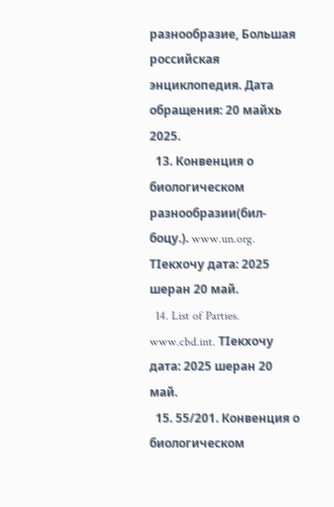разнообразие, Большая российская энциклопедия. Дата обращения: 20 майхь 2025.
  13. Конвенция о биологическом разнообразии(бил-боцу.). www.un.org. ТӀекхочу дата: 2025 шеран 20 май.
  14. List of Parties. www.cbd.int. ТӀекхочу дата: 2025 шеран 20 май.
  15. 55/201. Конвенция о биологическом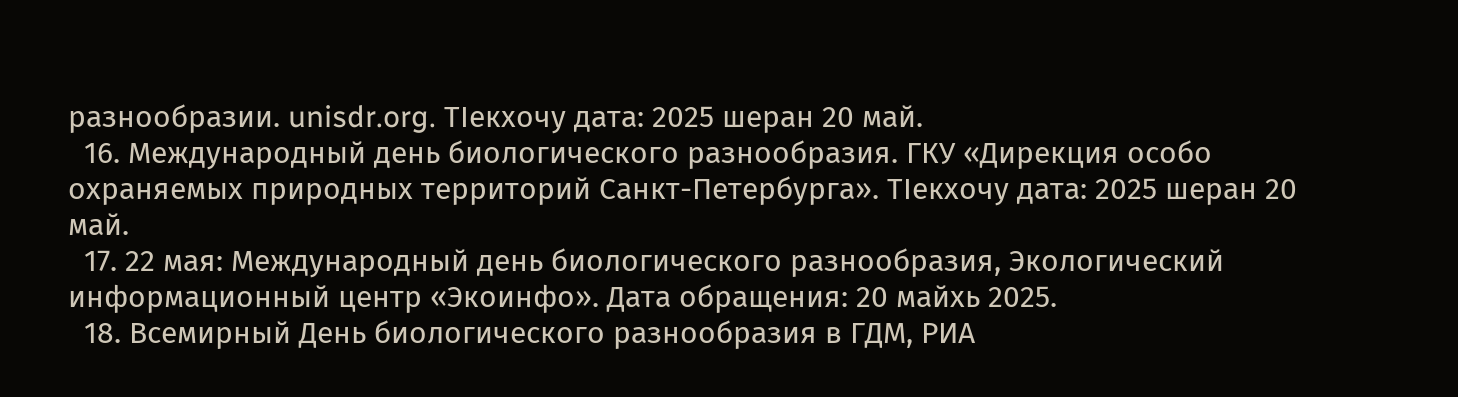разнообразии. unisdr.org. ТӀекхочу дата: 2025 шеран 20 май.
  16. Международный день биологического разнообразия. ГКУ «Дирекция особо охраняемых природных территорий Санкт-Петербурга». ТӀекхочу дата: 2025 шеран 20 май.
  17. 22 мая: Международный день биологического разнообразия, Экологический информационный центр «Экоинфо». Дата обращения: 20 майхь 2025.
  18. Всемирный День биологического разнообразия в ГДМ, РИА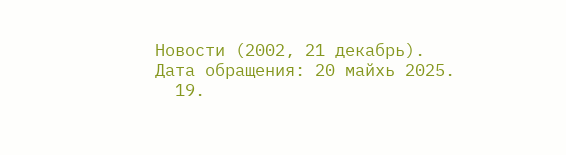Новости (2002, 21 декабрь). Дата обращения: 20 майхь 2025.
  19.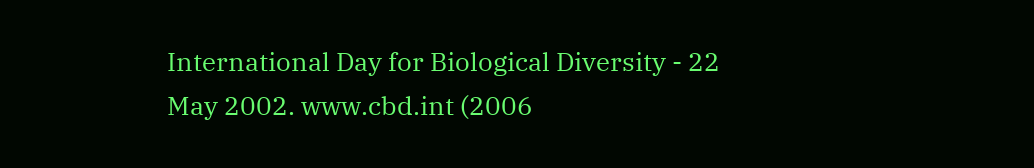International Day for Biological Diversity - 22 May 2002. www.cbd.int (2006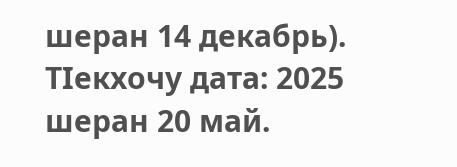шеран 14 декабрь). ТӀекхочу дата: 2025 шеран 20 май.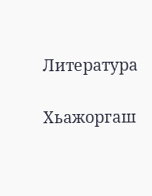Литература

Хьажоргаш